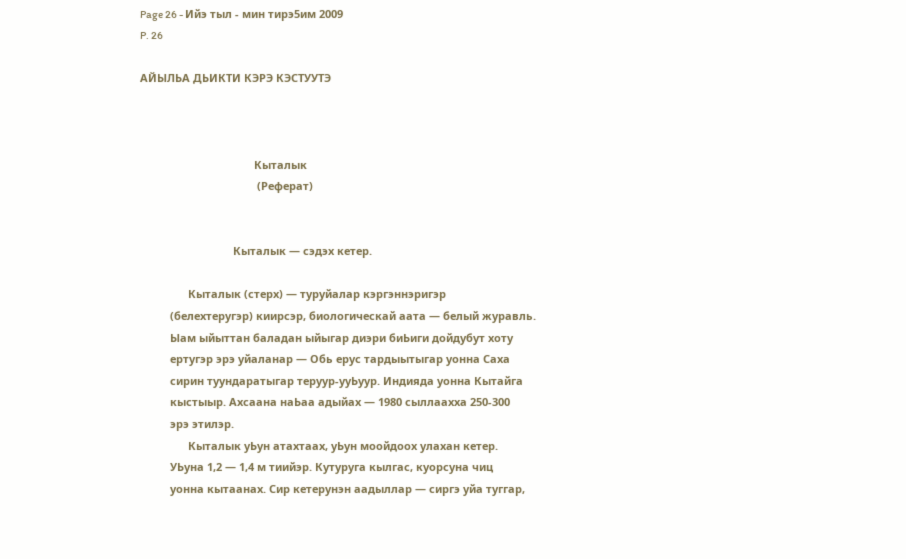Page 26 - Ийэ тыл - мин тирэ5им 2009
P. 26

АЙЫЛЬА ДЬИКТИ КЭРЭ КЭСТУУТЭ



                                      Кыталык
                                       (Реферат)


                               Кыталык — сэдэх кетер.

                Кыталык (стерх) — туруйалар кэргэннэригэр
          (белехтеругэр) киирсэр, биологическай аата — белый журавль.
          Ыам ыйыттан баладан ыйыгар диэри биЬиги дойдубут хоту
          ертугэр эрэ уйаланар — Обь ерус тардыытыгар уонна Саха
          сирин туундаратыгар теруур-ууЬуур. Индияда уонна Кытайга
          кыстыыр. Ахсаана наЬаа адыйах — 1980 сыллаахха 250-300
          эрэ этилэр.
                Кыталык уЬун атахтаах, уЬун моойдоох улахан кетер.
          УЬуна 1,2 — 1,4 м тиийэр. Кутуруга кылгас, куорсуна чиц
          уонна кытаанах. Сир кетерунэн аадыллар — сиргэ уйа туггар,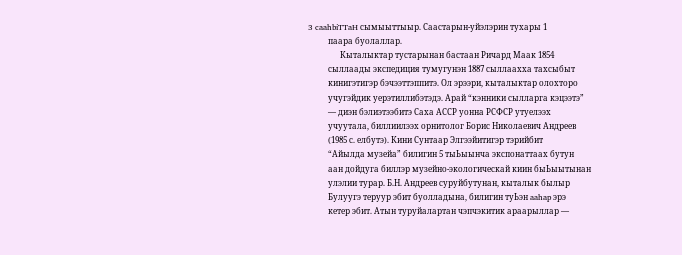3 caahbiTTaH сымыыттыыр. Саастарын-уйэлэрин тухары 1
          паара буолаллар.
                Кыталыктар тустарынан бастаан Ричард Маак 1854
          сыллаады экспедиция тумугунэн 1887 сыллаахха тахсыбыт
          кинигэтигэр бэчээттэппитэ. Ол эрээри, кыталыктар олохторо
          учугэйдик уерэтиллибэтэдэ. Арай “кэнники сылларга кэцээтэ”
          — диэн бэлиэтээбитэ Саха АССР уонна РСФСР утуелээх
          учуутала, биллиилээх орнитолог Борис Николаевич Андреев
          (1985 с. елбутэ). Кини Сунтаар Элгээйитигэр тэрийбит
          “Айылда музейа” билигин 5 тыЬыынча экспонаттаах бутун
          аан дойдуга биллэр музейно-экологическай киин быЬыытынан
          улэлии турар. Б.Н. Андреев суруйбутунан, кыталык былыр
          Булуугэ теруур эбит буолладына, билигин туЬэн aahap эрэ
          кетер эбит. Атын туруйалартан чэпчэкитик араарыллар —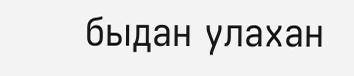быдан улахан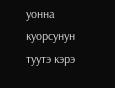уонна куорсунун туутэ кэрэ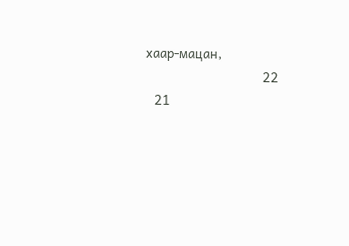хаар-мацан,
                                       22
   21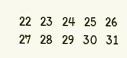22   23   24   25   26   27   28   29   30   31